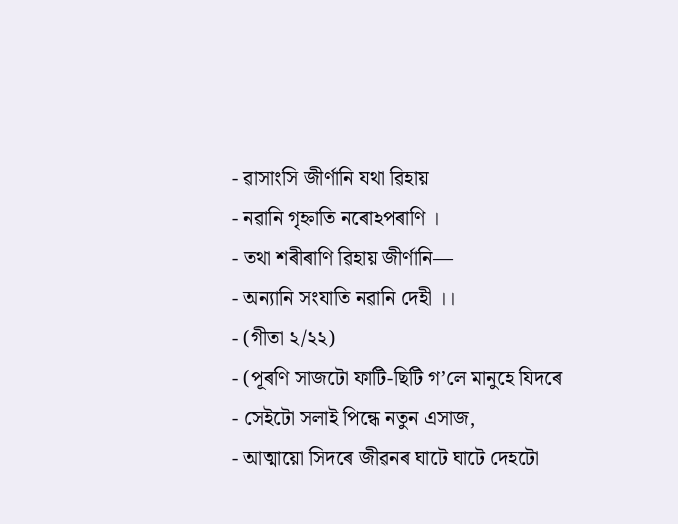- ৱাসাংসি জীৰ্ণানি যথা ৱিহায়
- নৱানি গৃহ্নাতি নৰোঽপৰাণি ।
- তথা শৰীৰাণি ৱিহায় জীৰ্ণানি—
- অন্যানি সংযাতি নৱানি দেহী ।।
- (গীতা ২/২২)
- (পূৰণি সাজটো ফাটি-ছিটি গ’লে মানুহে যিদৰে
- সেইটো সলাই পিন্ধে নতুন এসাজ,
- আত্মায়ো সিদৰে জীৱনৰ ঘাটে ঘাটে দেহটো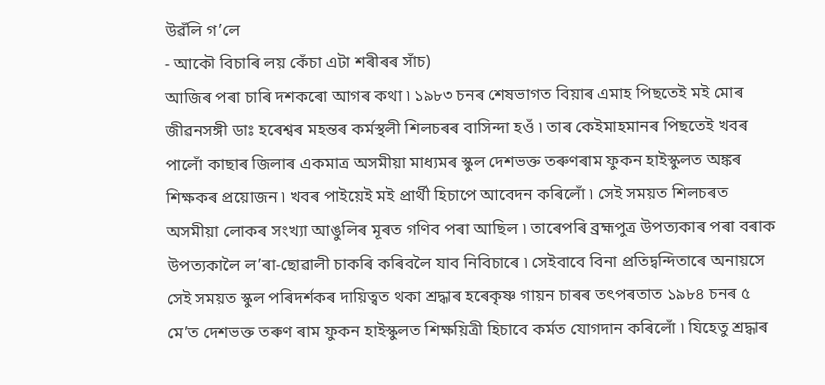উৱঁলি গ’লে
- আকৌ বিচাৰি লয় কেঁচা এটা শৰীৰৰ সাঁচ)
আজিৰ পৰা চাৰি দশকৰো আগৰ কথা ৷ ১৯৮৩ চনৰ শেষভাগত বিয়াৰ এমাহ পিছতেই মই মোৰ জীৱনসঙ্গী ডাঃ হৰেশ্বৰ মহন্তৰ কৰ্মস্থলী শিলচৰৰ বাসিন্দা হওঁ ৷ তাৰ কেইমাহমানৰ পিছতেই খবৰ পালোঁ কাছাৰ জিলাৰ একমাত্ৰ অসমীয়া মাধ্যমৰ স্কুল দেশভক্ত তৰুণৰাম ফুকন হাইস্কুলত অঙ্কৰ শিক্ষকৰ প্ৰয়োজন ৷ খবৰ পাইয়েই মই প্ৰাৰ্থী হিচাপে আবেদন কৰিলোঁ ৷ সেই সময়ত শিলচৰত অসমীয়া লোকৰ সংখ্যা আঙুলিৰ মূৰত গণিব পৰা আছিল ৷ তাৰেপৰি ব্ৰহ্মপুত্ৰ উপত্যকাৰ পৰা বৰাক উপত্যকালৈ ল’ৰা-ছোৱালী চাকৰি কৰিবলৈ যাব নিবিচাৰে ৷ সেইবাবে বিনা প্ৰতিদ্বন্দিতাৰে অনায়সে সেই সময়ত স্কুল পৰিদৰ্শকৰ দায়িত্বত থকা শ্ৰদ্ধাৰ হৰেকৃষ্ণ গায়ন চাৰৰ তৎপৰতাত ১৯৮৪ চনৰ ৫ মে’ত দেশভক্ত তৰুণ ৰাম ফুকন হাইস্কুলত শিক্ষয়িত্ৰী হিচাবে কৰ্মত যোগদান কৰিলোঁ ৷ যিহেতু শ্ৰদ্ধাৰ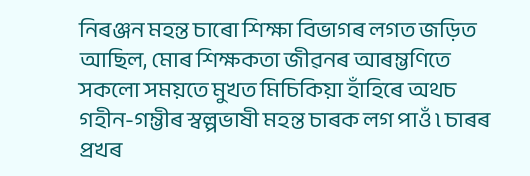নিৰঞ্জন মহন্ত চাৰো শিক্ষা বিভাগৰ লগত জড়িত আছিল, মোৰ শিক্ষকতা জীৱনৰ আৰম্ভণিতে সকলো সময়তে মুখত মিচিকিয়া হাঁহিৰে অথচ গহীন-গম্ভীৰ স্বল্পভাষী মহন্ত চাৰক লগ পাওঁ ৷ চাৰৰ প্ৰখৰ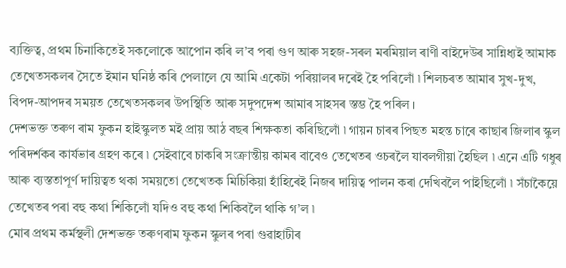ব্যক্তিত্ব, প্ৰথম চিনাকিতেই সকলোকে আপোন কৰি ল’ব পৰা গুণ আৰু সহজ-সৰল মৰমিয়াল ৰাণী বাইদেউৰ সান্নিধ্যই আমাক তেখেতসকলৰ সৈতে ইমান ঘনিষ্ঠ কৰি পেলালে যে আমি একেটা পৰিয়ালৰ দৰেই হৈ পৰিলোঁ ৷ শিলচৰত আমাৰ সুখ-দুখ, বিপদ-আপদৰ সময়ত তেখেতসকলৰ উপস্থিতি আৰু সদুপদেশ আমাৰ সাহসৰ স্তম্ভ হৈ পৰিল ।
দেশভক্ত তৰুণ ৰাম ফুকন হাইস্কুলত মই প্ৰায় আঠ বছৰ শিক্ষকতা কৰিছিলোঁ ৷ গায়ন চাৰৰ পিছত মহন্ত চাৰে কাছাৰ জিলাৰ স্কুল পৰিদৰ্শকৰ কাৰ্যভাৰ গ্ৰহণ কৰে ৷ সেইবাবে চাকৰি সংক্ৰান্তীয় কামৰ বাবেও তেখেতৰ ওচৰলৈ যাবলগীয়া হৈছিল ৷ এনে এটি গধুৰ আৰু ব্যস্ততাপূৰ্ণ দায়িত্বত থকা সময়তো তেখেতক মিচিকিয়া হাঁহিৰেই নিজৰ দায়িত্ব পালন কৰা দেখিবলৈ পাইছিলোঁ ৷ সঁচাকৈয়ে তেখেতৰ পৰা বহু কথা শিকিলোঁ যদিও বহু কথা শিকিবলৈ থাকি গ’ল ৷
মোৰ প্ৰথম কৰ্মস্থলী দেশভক্ত তৰুণৰাম ফুকন স্কুলৰ পৰা গুৱাহাটীৰ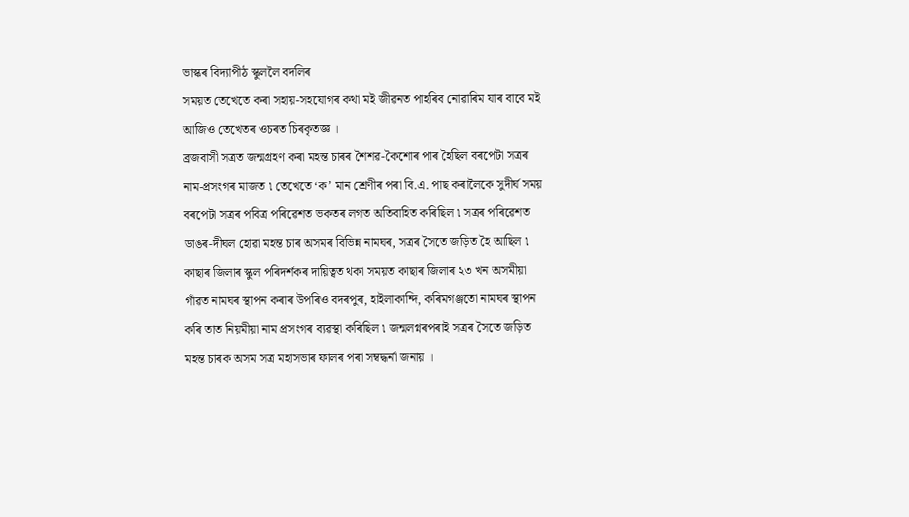ভাস্কৰ বিদ্যাপীঠ স্কুললৈ বদলিৰ
সময়ত তেখেতে কৰা সহায়-সহযোগৰ কথা মই জীৱনত পাহৰিব নোৱাৰিম যাৰ বাবে মই আজিও তেখেতৰ ওচৰত চিৰকৃতজ্ঞ ।
ব্ৰজবাসী সত্ৰত জন্মগ্রহণ কৰা মহন্ত চাৰৰ শৈশৱ-কৈশোৰ পাৰ হৈছিল বৰপেটা সত্ৰৰ নাম-প্ৰসংগৰ মাজত ৷ তেখেতে ‘ক’ মান শ্ৰেণীৰ পৰা বি.এ. পাছ কৰালৈকে সুদীৰ্ঘ সময় বৰপেটা সত্ৰৰ পবিত্ৰ পৰিৱেশত ভকতৰ লগত অতিবাহিত কৰিছিল ৷ সত্ৰৰ পৰিৱেশত ডাঙৰ-দীঘল হোৱা মহন্ত চাৰ অসমৰ বিভিন্ন নামঘৰ, সত্ৰৰ সৈতে জড়িত হৈ আছিল ৷ কাছাৰ জিলাৰ স্কুল পৰিদৰ্শকৰ দায়িত্বত থকা সময়ত কাছাৰ জিলাৰ ২৩ খন অসমীয়া গাঁৱত নামঘৰ স্থাপন কৰাৰ উপৰিও বদৰপুৰ, হাইলাকান্দি, কৰিমগঞ্জতো নামঘৰ স্থাপন কৰি তাত নিয়মীয়া নাম প্ৰসংগৰ ব্যৱস্থা কৰিছিল ৷ জন্মলগ্নৰপৰাই সত্ৰৰ সৈতে জড়িত মহন্ত চাৰক অসম সত্ৰ মহাসভাৰ ফালৰ পৰা সম্বদ্ধৰ্না জনায় ।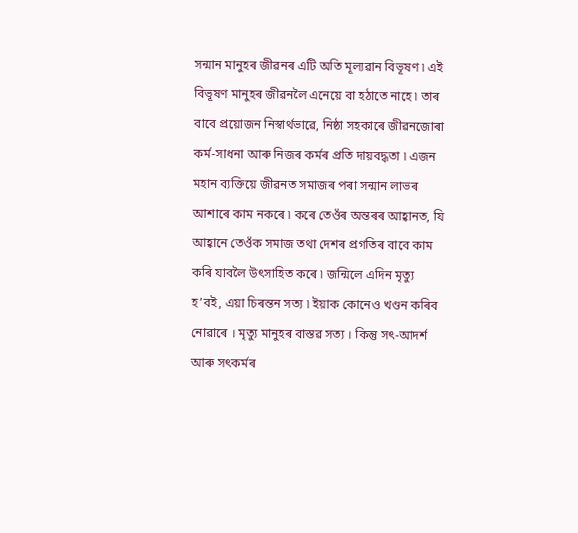সন্মান মানুহৰ জীৱনৰ এটি অতি মূল্যৱান বিভূষণ ৷ এই বিভূষণ মানুহৰ জীৱনলৈ এনেয়ে বা হঠাতে নাহে ৷ তাৰ বাবে প্ৰয়োজন নিস্বাৰ্থভাৱে, নিষ্ঠা সহকাৰে জীৱনজোৰা কৰ্ম-সাধনা আৰু নিজৰ কৰ্মৰ প্ৰতি দায়বদ্ধতা ৷ এজন মহান ব্যক্তিয়ে জীৱনত সমাজৰ পৰা সন্মান লাভৰ আশাৰে কাম নকৰে ৷ কৰে তেওঁৰ অন্তৰৰ আহ্বানত, যি আহ্বানে তেওঁক সমাজ তথা দেশৰ প্ৰগতিৰ বাবে কাম কৰি যাবলৈ উৎসাহিত কৰে ৷ জন্মিলে এদিন মৃত্যু হ’বই, এয়া চিৰন্তন সত্য ৷ ইয়াক কোনেও খণ্ডন কৰিব নোৱাৰে । মৃত্যু মানুহৰ বাস্তৱ সত্য । কিন্তু সৎ-আদৰ্শ আৰু সৎকৰ্মৰ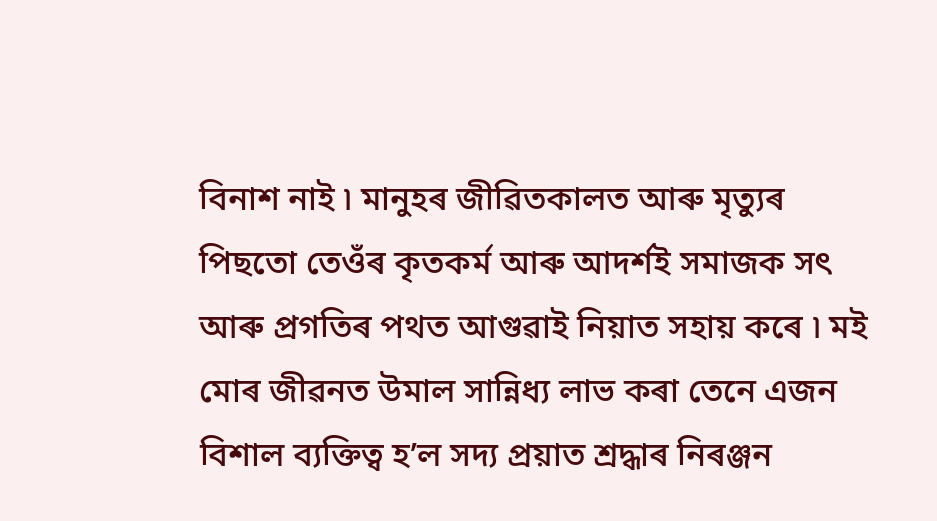বিনাশ নাই ৷ মানুহৰ জীৱিতকালত আৰু মৃত্যুৰ পিছতো তেওঁৰ কৃতকৰ্ম আৰু আদৰ্শই সমাজক সৎ আৰু প্ৰগতিৰ পথত আগুৱাই নিয়াত সহায় কৰে ৷ মই মোৰ জীৱনত উমাল সান্নিধ্য লাভ কৰা তেনে এজন বিশাল ব্যক্তিত্ব হ’ল সদ্য প্ৰয়াত শ্ৰদ্ধাৰ নিৰঞ্জন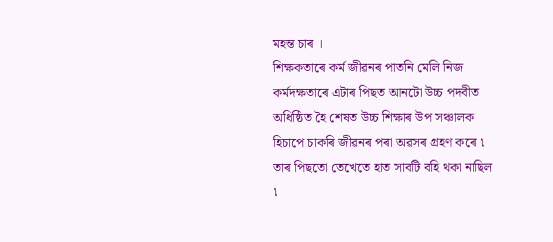মহন্ত চাৰ ।
শিক্ষকতাৰে কৰ্ম জীৱনৰ পাতনি মেলি নিজ কৰ্মদক্ষতাৰে এটাৰ পিছত আনটো উচ্চ পদবীত অধিষ্ঠিত হৈ শেষত উচ্চ শিক্ষাৰ উপ সঞ্চালক হিচাপে চাকৰি জীৱনৰ পৰা অৱসৰ গ্ৰহণ কৰে ৷ তাৰ পিছতো তেখেতে হাত সাবটি বহি থকা নাছিল ৷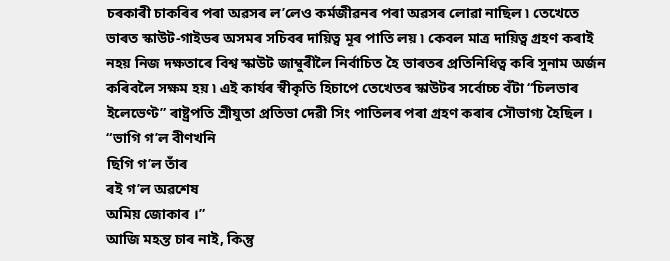চৰকাৰী চাকৰিৰ পৰা অৱসৰ ল’লেও কৰ্মজীৱনৰ পৰা অৱসৰ লোৱা নাছিল ৷ তেখেতে ভাৰত স্কাউট-গাইডৰ অসমৰ সচিবৰ দায়িত্ব মূৰ পাতি লয় ৷ কেবল মাত্ৰ দায়িত্ব গ্ৰহণ কৰাই নহয় নিজ দক্ষতাৰে বিশ্ব স্কাউট জাম্বুৰীলৈ নিৰ্বাচিত হৈ ভাৰতৰ প্ৰতিনিধিত্ব কৰি সুনাম অৰ্জন কৰিবলৈ সক্ষম হয় ৷ এই কাৰ্যৰ স্বীকৃতি হিচাপে তেখেতৰ স্কাউটৰ সৰ্বোচ্চ বঁটা “চিলভাৰ ইলেভেণ্ট” ৰাষ্ট্ৰপতি শ্ৰীযুতা প্ৰতিভা দেৱী সিং পাতিলৰ পৰা গ্ৰহণ কৰাৰ সৌভাগ্য হৈছিল ।
“ভাগি গ’ল বীণখনি
ছিগি গ’ল তাঁৰ
ৰই গ’ল অৱশেষ
অমিয় জোকাৰ ।”
আজি মহন্ত চাৰ নাই, কিন্তু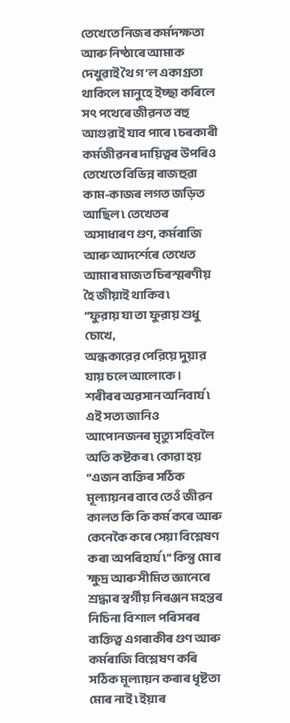তেখেতে নিজৰ কৰ্মদক্ষতা আৰু নিষ্ঠাৰে আমাক দেখুৱাই থৈ গ’ল একাগ্ৰতা থাকিলে মানুহে ইচ্ছা কৰিলে সৎ পথেৰে জীৱনত বহু আগুৱাই যাব পাৰে ৷ চৰকাৰী কৰ্মজীৱনৰ দায়িত্বৰ উপৰিও তেখেতে বিভিন্ন ৰাজহুৱা কাম-কাজৰ লগত জড়িত আছিল ৷ তেখেতৰ অসাধাৰণ গুণ, কৰ্মৰাজি আৰু আদৰ্শেৰে তেখেত আমাৰ মাজত চিৰস্মৰণীয় হৈ জীয়াই থাকিব ৷
“ফুরায় যা তা ফুরায় শুধু চোখে,
অন্ধকারের পেরিয়ে দুয়ার যায় চলে আলোকে ।
শৰীৰৰ অৱসান অনিবাৰ্য ৷ এই সত্য জানিও আপোনজনৰ মৃত্যু সহিবলৈ অতি কষ্টকৰ ৷ কোৱা হয় “এজন ব্যক্তিৰ সঠিক মূল্যায়নৰ বাবে তেওঁ জীৱন কালত কি কি কৰ্ম কৰে আৰু কেনেকৈ কৰে সেয়া বিশ্লেষণ কৰা অপৰিহাৰ্য ৷” কিন্তু মোৰ ক্ষুদ্ৰ আৰু সীমিত জ্ঞানেৰে শ্ৰদ্ধাৰ স্বর্গীয় নিৰঞ্জন মহন্তৰ নিচিনা বিশাল পৰিসৰৰ ব্যক্তিত্ব এগৰাকীৰ গুণ আৰু কৰ্মৰাজি বিশ্লেষণ কৰি সঠিক মূল্যায়ন কৰাৰ ধৃষ্টতা মোৰ নাই ৷ ইয়াৰ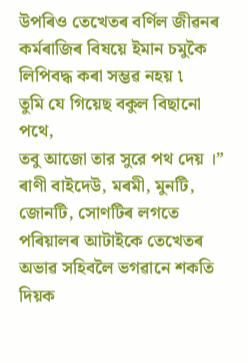উপৰিও তেখেতৰ বৰ্ণিল জীৱনৰ কৰ্মৰাজিৰ বিষয়ে ইমান চমুকৈ লিপিবদ্ধ কৰা সম্ভৱ নহয় ৷
তুমি যে গিয়েছ বকুল বিছানো পথে,
তবু আজো তার সুরে পথ দেয় ।”
ৰাণী বাইদেউ, মৰমী, মুনটি, জোনটি, সোণটিৰ লগতে পৰিয়ালৰ আটাইকে তেখেতৰ অভাৱ সহিবলৈ ভগৱানে শকতি দিয়ক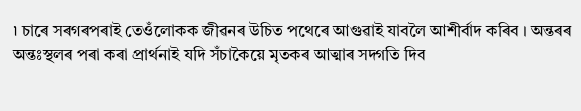৷ চাৰে সৰগৰপৰাই তেওঁলোকক জীৱনৰ উচিত পথেৰে আগুৱাই যাবলৈ আশীৰ্বাদ কৰিব । অন্তৰৰ অন্তঃস্থলৰ পৰা কৰা প্ৰাৰ্থনাই যদি সঁচাকৈয়ে মৃতকৰ আত্মাৰ সদ্গতি দিব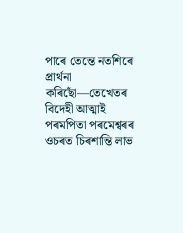পাৰে তেন্তে নতশিৰে প্ৰাৰ্থনা কৰিছোঁ—তেখেতৰ বিদেহী আত্মাই পৰমপিতা পৰমেশ্বৰৰ ওচৰত চিৰশান্তি লাভ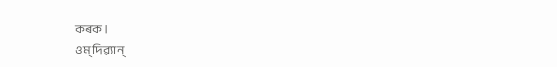কৰক ।
ওম্ দিৱ্যান্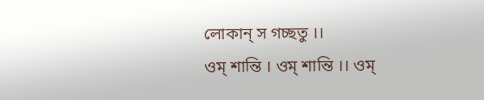লোকান্ স গচ্ছতু ।।
ওম্ শান্তি । ওম্ শান্তি ।। ওম্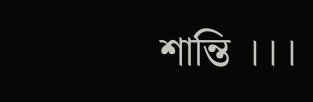শান্তি ।।।